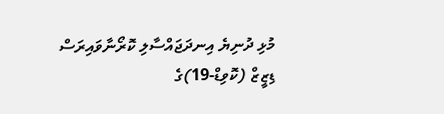މުޅި ދުނިޔެ އިނދަޖައްސާލި ކޮރޯނާވައިރަސް ޑިޒީޒް (ކޮވިޑް-19)ގެ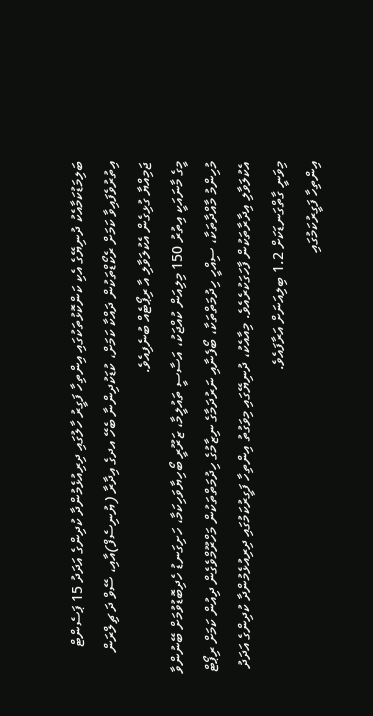ބަލިމަޑުކަމާއެކު ދުނިޔޭގެ އެކި ކަންކޮޅުތަކުގައި އިންތިހާ ފަގީރު ހާލުގައި ދިރިއުޅެމުންދާ ކުދިންގެ އަދަދު 15 ޕަސެންޓް އިތުރުވެފައިވާ ކަމަށް ރެކޯޑްތަކުން ދައްކާ ކަމަށް، ކުޑަކުދިންނާ ބެހޭ އދގެ އިދާރާ (ޔުނިސެފް)އާއި، ސޭވް ދަ ޗިލްރަން ޖަމިއްޔާ ގުޅިގެން އެކުލަވާލި އާ ރިޕޯޓެއް ބުނެފިއެވެ.
މީގެ މާނައަކީ އިތުރު 150 މިލިއަން ކުއްޖަކު، އަސާސީ ތައުލީމާ، ޒަރޫރީ ބޯހިޔާވަހިކަމާ، ހަށިގަނޑު ހެދިބޮޑުވުމަށް ބޭނުންވާ މުހިންމު މާއްދާތަކާ، ސިއްހީ ހިދުމަތްތަކާ، ބޯފެނާއި ނަރުދަމާގެ ނިޒާމުގެ ހިދުމަތްތަކުން މަހްރޫމްވެގެން ދިއުން ކަމަށް ރިޕޯޓް އެކުލަވާލި އިދާރާތަކުން ފާހަގަކުރެއެވެ. މިއާއެކު، ދުނިޔޭގައި މިވަގުތު އިންތިހާ ފަގީރުކަމުގައި ދިރިއުޅެމުންދާ ކުދިންގެ އަދަދު މިވަނީ ގާތްގަނޑަކަށް 1.2 ބިލިއަނަށް އަރާފައެވެ.
އިންތިހާ ފަގީރުކަމުގައި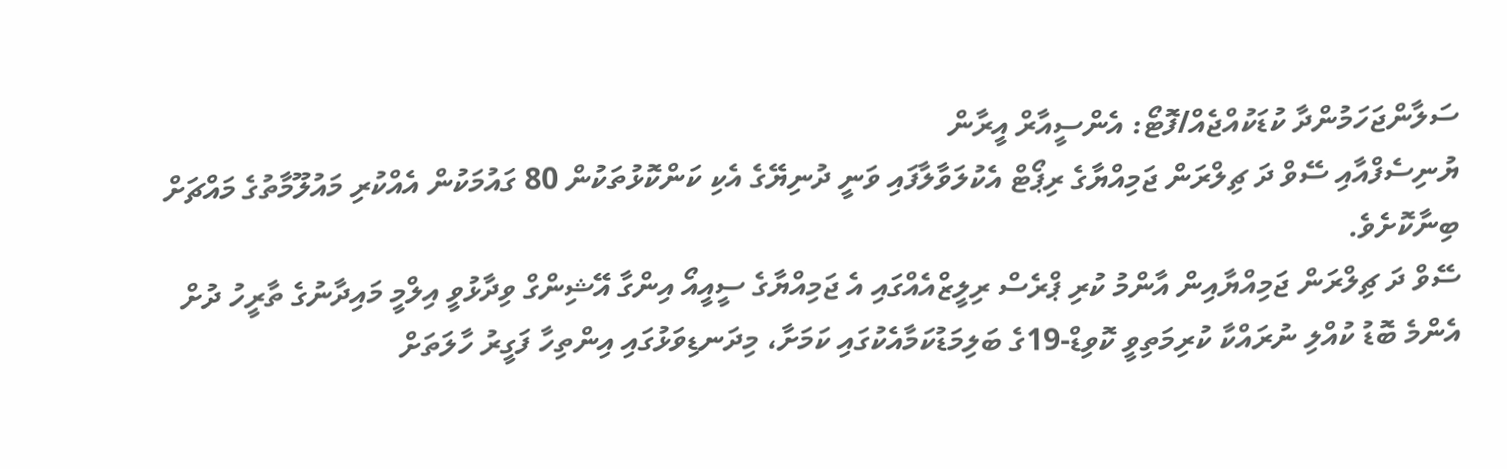ސަލާންޖަހަމުންދާ ކުޑަކުއްޖެއް/ފޮޓޯ: އެންސީއާރް އީރާން
ޔުނިސެފްއާއި ސޭވް ދަ ޗިލްރަން ޖަމިއްޔާގެ ރިޕޯޓް އެކުލަވާލާފައި ވަނީ ދުނިޔޭގެ އެކި ކަންކޮޅުތަކުން 80 ގައުމަކުން އެއްކުރި މައުލޫމާތުގެ މައްޗަށް ބިނާކޮށެވެ.
ސޭވް ދަ ޗިލްރަން ޖަމިއްޔާއިން އާންމު ކުރި ޕްރެސް ރިލީޒްއެއްގައި އެ ޖަމިއްޔާގެ ސީއީއޯ އިންގާ އޭޝިންގް ވިދާޅުވީ އިލްމީ މައިދާނުގެ ތާރީހު ދުށް އެންމެ ބޮޑު ކުއްލި ނުރައްކާ ކުރިމަތިވީ ކޮވިޑް-19ގެ ބަލިމަޑުކަމާއެކުގައި ކަމަށާ، މިދަނޑިވަޅުގައި އިންތިހާ ފަގީރު ހާލަތަށް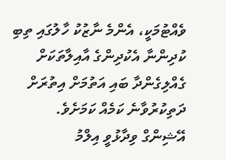ވެއްޓުމަކީ، އެންމެ ނާޒުކު ހާލުގައި ތިބި ކުދިންނާ އެކުދިންގެ އާއިލާތަކަށް ގެއްލިގެންދާ ބައި އަތުމަށް އިތުރަށް ދަތިކުރުވާނެ ކަމެއް ކަމަށެވެ.
އޭޝިންގް ވިދާޅުވީ އިލްމު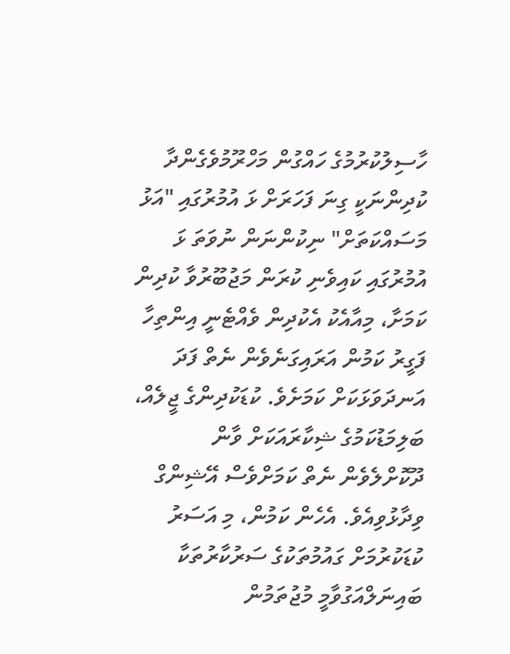ހާސިލުކުރުމުގެ ހައްގުން މަހްރޫމުވެގެންދާ ކުދިންނަކީ ގިނަ ފަހަރަށް ޅަ އުމުރުގައި "އަޅު މަސައްކަތަށް" ނިކުންނަން ނުވަތަ ޅަ އުމުރުގައި ކައިވެނި ކުރަން މަޖުބޫރުވާ ކުދިން ކަމަށާ، މިއާއެކު އެކުދިން ވެއްޓެނީ އިންތިހާ ފަގީރު ކަމުން އަރައިގަނެވެން ނެތް ފަދަ އަނދަވަޅަކަށް ކަމަށެވެ. ކުޑަކުދިންގެ ޖީލެއް، ބަލިމަޑުކަމުގެ ޝިކާރައަކަށް ވާން ދޫކޮށްލެވެން ނެތް ކަމަށްވެސް އޭޝިންގް ވިދާޅުވިއެވެ. އެހެން ކަމުން، މި އަސަރު ކުޑަކުރުމަށް ގައުމުތަކުގެ ސަރުކާރުތަކާ ބައިނަލްއަގުވާމީ މުޖުތަމުން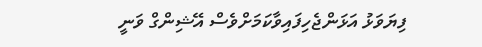ފިޔަވަޅު އަޅަންޖެހިފައިވާކަމަށްވެސް އޭޝިންގް ވަނީ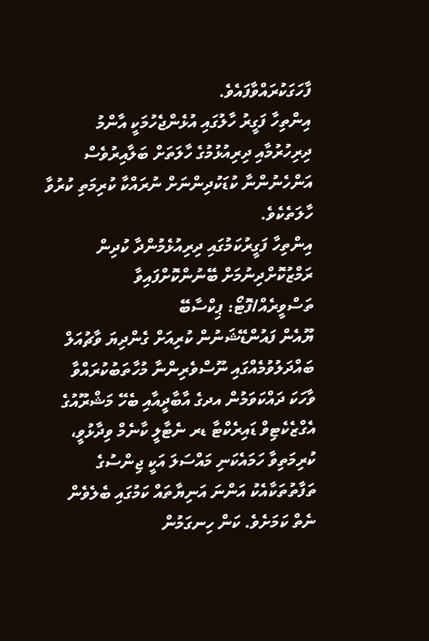ފާހަގަކުރައްވާފައެވެ.
އިންތިހާ ފަގީރު ހާލުގައި އުޅެންޖެހުމަކީ އާންމު ދިރިހުރުމާއި ދިރިއުޅުމުގެ ހާލަތަށް ބަލާއިރުވެސް އަންހެނުންނާ ކުޑަކުދިންނަށް ނުރައްކާ ކުރިމަތި ކުރުވާ ހާލަތެކެވެ.
އިންތިހާ ފަގީރުކަމުގައި ދިރިއުޅެމުންދާ ކުދިން ރަމްޒުކޮށްދިނުމަށް ބޭނުންކޮށްފައިވާ ތަސްވީރެއް/ފޮޓޯ: ޕިކްސާބޭ
ޔޫއެން ފައުންޑޭޝަނުން ކުރިއަށް ގެންދިޔަ ވާޗުއަލް ބައްދަލުވުމެއްގައި ނޫސްވެރިންނާ މުހާތަބުކުރައްވާ ވާހަކަ ދައްކަވަމުން އދގެ އާބާދީއާއި ބެހޭ މަޝްރޫއުގެ އެގްޒެކެޓިވް ޑައިރެކްޓާ ޑރ ނެޓާލީ ކާނެމް ވިދާޅުވީ، ކުރިމަތިވާ ހަމައެކަނި މައްސަލަ އަކީ ޖިންސުގެ ތަފާތުތަކާއެކު އަންނަ އަނިޔާތައް ކަމުގައި ބެލެވެން ނެތް ކަމަށެވެ. ކަން ހިނގަމުން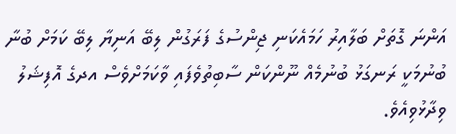އަންނަ ގޮތަށް ބަލާއިރު ހަމައެކަނި ޖިންސުގެ ފަރަގުން ލިބޭ އަނިޔާ ލިބޭ ކަމަށް ބުނާ ބުނުމަކީ ރަނގަޅު ބުނުމެއް ނޫންކަން ސާބިތުވެފައި ވާކަމަށްވެސް އދގެ އޮފިޝަލު ވިދާޅުވިއެވެ.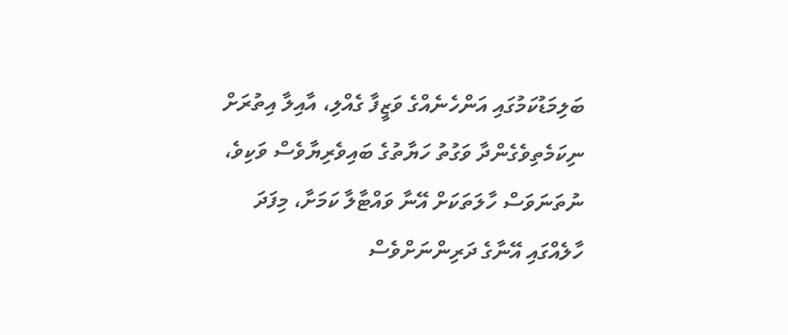ބަލިމަޑުކަމުގައި އަންހެނެއްގެ ވަޒީފާ ގެއްލި، އާއިލާ އިތުރަށް ނިކަމެތިވެގެންދާ ވަގުތު ހަޔާތުގެ ބައިވެރިޔާވެސް ވަކިވެ، ނުތަނަވަސް ހާލަތަކަށް އޭނާ ވައްޓާލާ ކަމަށާ، މިފަދަ ހާލެއްގައި އޭނާގެ ދަރިންނަށްވެސް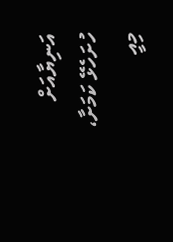އަނިޔާއަށް ހުށަހެޅޭ ކަމަށާ، މިއީ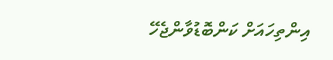އިންތިހައަށް ކަންބޮޑުވާންޖެހޭ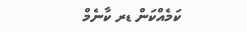ކަމެއްކަން ޑރ ކާނެމް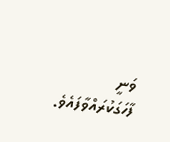ވަނީ ފާހަގަކުރައްވާފައެވެ.